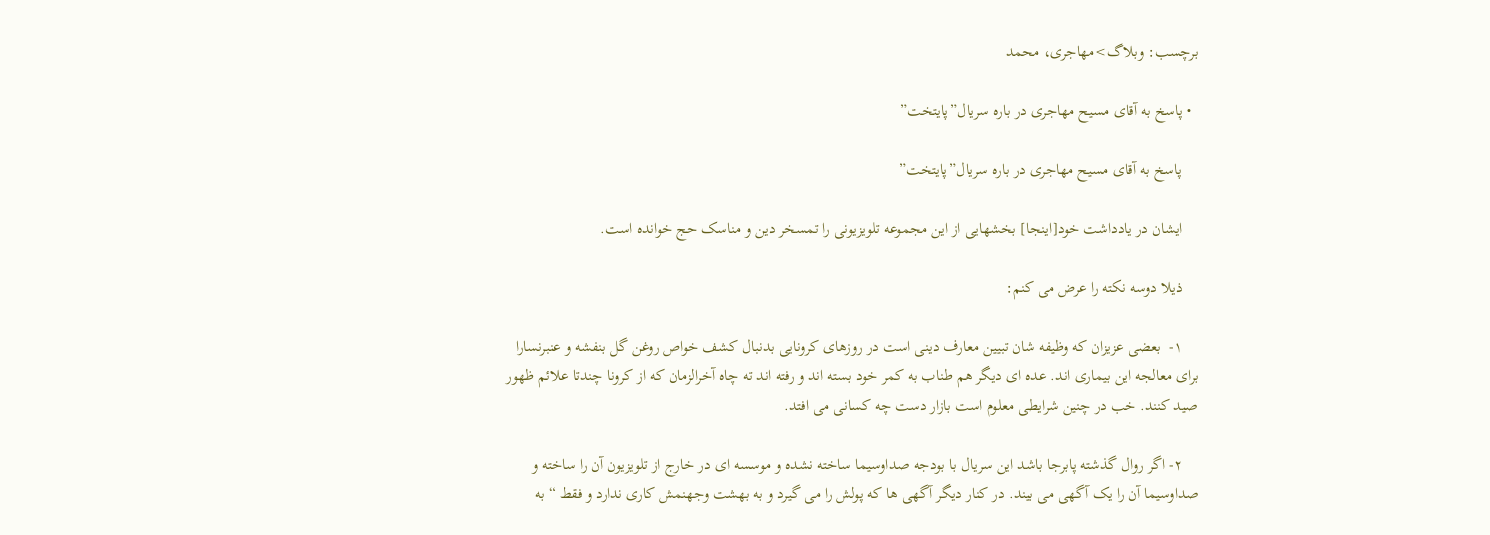برچسب: وبلاگ>مهاجری، محمد

  • پاسخ به آقای مسیح مهاجری در باره سریال”پایتخت”

    پاسخ به آقای مسیح مهاجری در باره سریال”پایتخت”

    ایشان در یادداشت خود[اینجا] بخشهایی از این مجموعه تلویزیونی را تمسخر دین و مناسک حج خوانده است.

    ذیلا دوسه نکته را عرض می کنم:

    ۱-  بعضی عزیزان که وظیفه شان تبیین معارف دینی است در روزهای کرونایی بدنبال کشف خواص روغن گل بنفشه و عنبرنسارا برای معالجه این بیماری اند. عده ای دیگر هم طناب به کمر خود بسته اند و رفته اند ته چاه آخرالزمان که از کرونا چندتا علائم ظهور صید کنند. خب در چنین شرایطی معلوم است بازار دست چه کسانی می افتد.

    ۲- اگر روال گذشته پابرجا باشد این سریال با بودجه صداوسیما ساخته نشده و موسسه ای در خارج از تلویزیون آن را ساخته و  صداوسیما آن را یک آگهی می بیند. در کنار دیگر آگهی ها که پولش را می گیرد و به بهشت وجهنمش کاری ندارد و فقط “به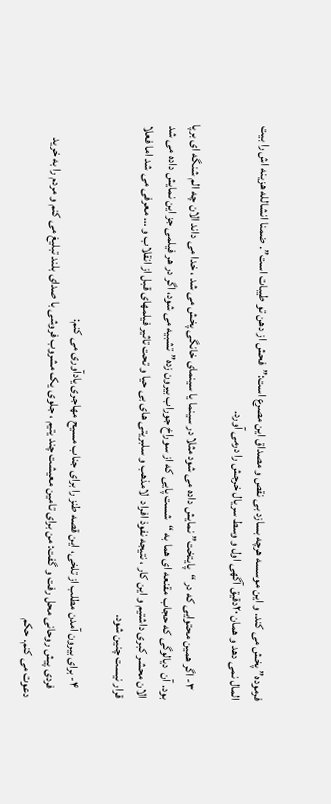فرموده” پخش می کند. و این موسسه هرچه بسازد بی نقص و مصداق این مصرع است:”فحش از دهن تو طیبات است”. ضمنا انشالله هزینه اش را بیت المال نمی دهد و همان ۲۰دقیق آگهی اول و وسط سریال خرجش را درمی آورد.

    ۳- اگر همین محتوایی که در “پایتخت” نمایش داده می شود مثلا در سینما یا سینمای خانگی پخش می شد ، خدا می داند الان چه الم شنگه ای برپا بود. آن  دیالوگی که حجاب مقنعه ای هما به “شست پایی که از سوراخ جوراب بیرون زده” تشبیه می شود، اگر در هر فیلمی جز این نمایش داده می شد الان محشر کبری داشتیم و این کار ، نتیجه نفوذ افراد  لامذهب و سلبریتی های بی حیا و تحت تاثیر فیلمهای قبل از انقلاب و … معرفی می شد اما فعلا قرار نیست چنین شود.

    ۴- برای بیرون آمدن مطلب از تلخی، این قصه طنز را برای جناب مسیح مهاجری یادآوری می کنم:
    فردی پیش روحانی محل رفت و گفت: من برای تامین معیشت چند یتیم ، جلوی یک مشروب فروشی با صدای بلند تبلیغ می کنم و مردم را به خرید دعوت می کنم. حکم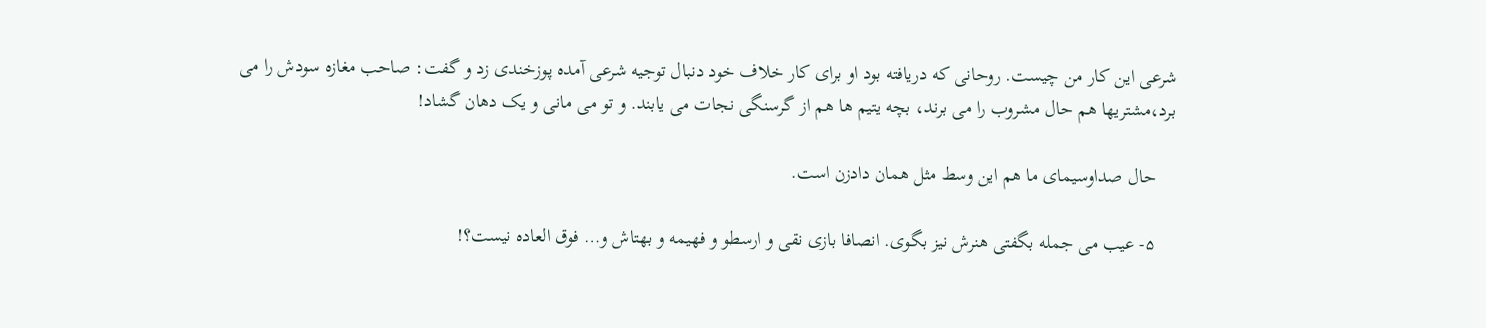شرعی این کار من چیست. روحانی که دریافته بود او برای کار خلاف خود دنبال توجیه شرعی آمده پوزخندی زد و گفت: صاحب مغازه سودش را می برد،مشتریها هم حال مشروب را می برند، بچه یتیم ها هم از گرسنگی نجات می یابند. و تو می مانی و یک دهان گشاد!

    حال صداوسیمای ما هم این وسط مثل همان دادزن است.

    ۵- عیب می جمله بگفتی هنرش نیز بگوی. انصافا بازی نقی و ارسطو و فهیمه و بهتاش و… فوق العاده نیست؟!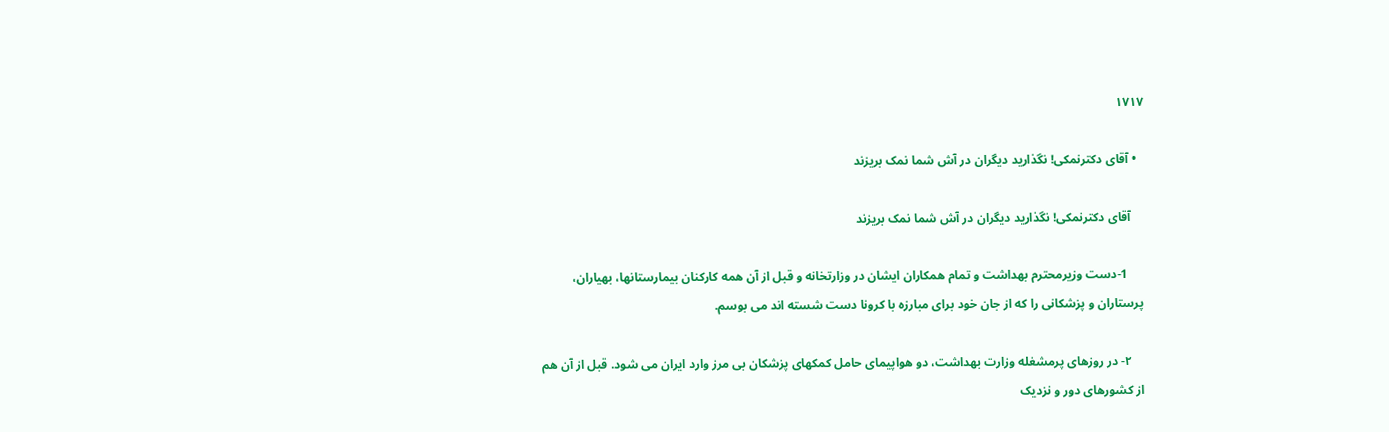۱۷۱۷

  • آقای دکترنمکی! نگذارید دیگران در آش شما نمک بریزند

    آقای دکترنمکی! نگذارید دیگران در آش شما نمک بریزند

     1-دست وزیرمحترم بهداشت و تمام همکاران ایشان در وزارتخانه و قبل از آن همه کارکنان بیمارستانها، بهیاران، پرستاران و پزشکانی را که از جان خود برای مبارزه با کرونا دست شسته اند می بوسم.

    ۲- در روزهای پرمشغله وزارت بهداشت، دو هواپیمای حامل کمکهای پزشکان بی مرز وارد ایران می شود. قبل از آن هم از کشورهای دور و نزدیک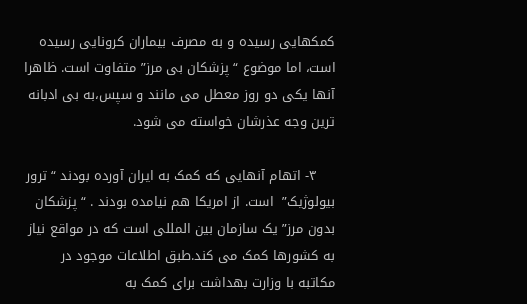کمکهایی رسیده و به مصرف بیماران کرونایی رسیده است، اما موضوع “پزشکان بی مرز” متفاوت است. ظاهرا  آنها یکی دو روز معطل می مانند و سپس،به بی ادبانه ترین وجه عذرشان خواسته می شود.

    ۳- اتهام آنهایی که کمک به ایران آورده بودند “ترور بیولوژیک”  است. از امریکا هم نیامده بودند . “پزشکان بدون مرز”یک سازمان بین المللی است که در مواقع نیاز به کشورها کمک می کند.طبق اطلاعات موجود در مکاتبه با وزارت بهداشت برای کمک به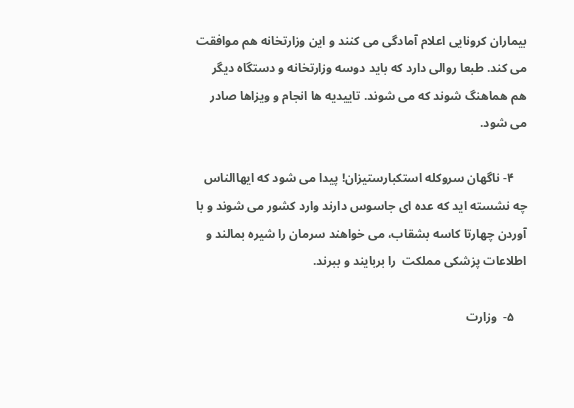بیماران کرونایی اعلام آمادگی می کنند و این وزارتخانه هم موافقت می کند. طبعا روالی دارد که باید دوسه وزارتخانه و دستگاه دیگر هم هماهنگ شوند که می شوند. تاییدیه ها انجام و ویزاها صادر می شود.

    ۴- ناگهان سروکله استکبارستیزان! پیدا می شود که ایهاالناس چه نشسته اید که عده ای جاسوس دارند وارد کشور می شوند و با آوردن چهارتا کاسه بشقاب، می خواهند سرمان را شیره بمالند و اطلاعات پزشکی مملکت  را بربایند و ببرند.

    ۵-  وزارت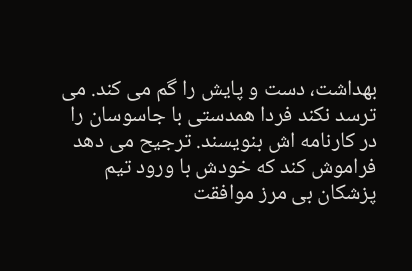بهداشت، دست و پایش را گم می کند. می ترسد نکند فردا همدستی با جاسوسان را در کارنامه اش بنویسند. ترجیح می دهد فراموش کند که خودش با ورود تیم پزشکان بی مرز موافقت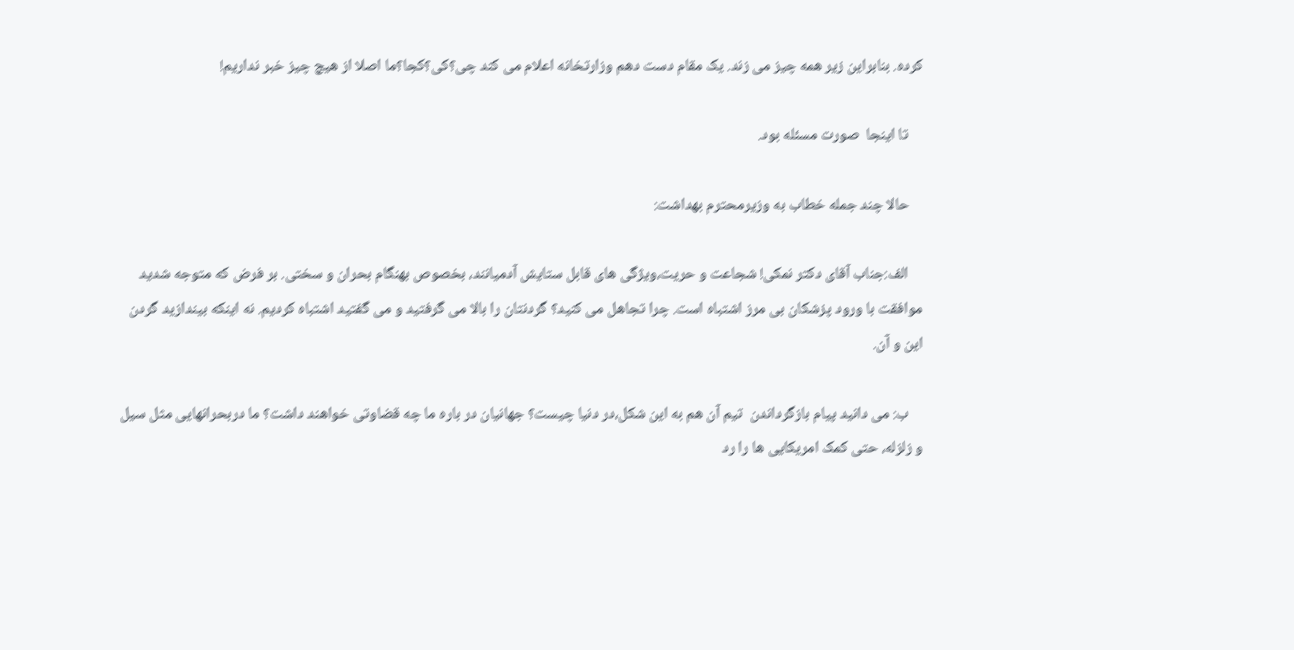کرده. بنابراین زیر همه چیز می زند. یک مقام دست دهم وزارتخانه اعلام می کند چی؟کی؟کجا؟ما اصلا از هیچ چیز خبر نداریم!

    تا اینجا  صورت مسئله بود.

    حالا چند جمله خطاب به وزیرمحترم بهداشت:

    الف:جناب آقای دکتر نمکی! شجاعت و حریت،ویژگی های قابل ستایش آدمیانند، بخصوص بهنگام بحران و سختی. بر فرض که متوجه شدید موافقت با ورود پزشکان بی مرز اشتباه است. چرا تجاهل می کنید؟ گردنتان را بالا می گرفتید و می گفتید اشتباه کردیم. نه اینکه بیندازید گردن این و آن.

    ب: می دانید پیام بازگرداندن  تیم آن هم به این شکل،در دنیا چیست؟ جهانیان در باره ما چه قضاوتی خواهند داشت؟ ما دربحرانهایی مثل سیل و زلزله، حتی کمک امریکایی ها را رد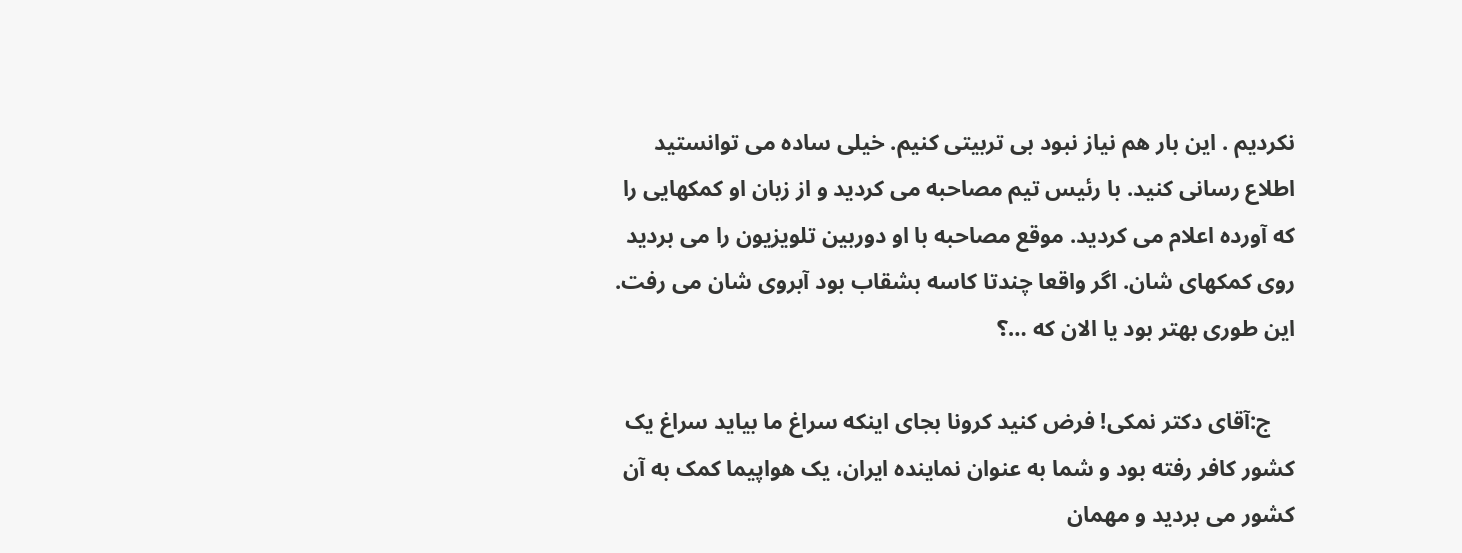نکردیم . این بار هم نیاز نبود بی تربیتی کنیم. خیلی ساده می توانستید اطلاع رسانی کنید. با رئیس تیم مصاحبه می کردید و از زبان او کمکهایی را که آورده اعلام می کردید. موقع مصاحبه با او دوربین تلویزیون را می بردید روی کمکهای شان. اگر واقعا چندتا کاسه بشقاب بود آبروی شان می رفت. این طوری بهتر بود یا الان که …؟

    ج:آقای دکتر نمکی! فرض کنید کرونا بجای اینکه سراغ ما بیاید سراغ یک کشور کافر رفته بود و شما به عنوان نماینده ایران، یک هواپیما کمک به آن کشور می بردید و مهمان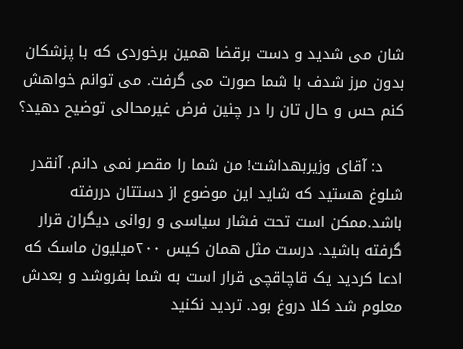شان می شدید و دست برقضا همین برخوردی که با پزشکان بدون مرز شدف با شما صورت می گرفت. می توانم خواهش کنم حس و حال تان را در چنین فرض غیرمحالی توضیح دهید؟

    د: آقای وزیربهداشت! من شما را مقصر نمی دانم. آنقدر شلوغ هستید که شاید این موضوع از دستتان دررفته باشد.ممکن است تحت فشار سیاسی و روانی دیگران قرار گرفته باشید. درست مثل همان کیس ۲۰۰میلیون ماسک که ادعا کردید یک قاچاقچی قرار است به شما بفروشد و بعدش معلوم شد کلا دروغ بود. تردید نکنید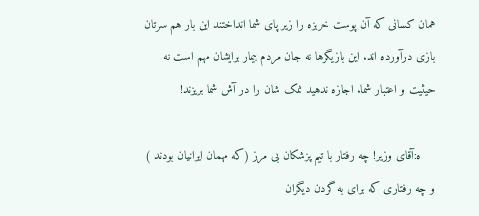همان کسانی که آن پوست خربزه را زیر پای شما انداختند این بار هم سرتان بازی درآورده اند. این بازیگرها نه جان مردم بیمار برایشان مهم است نه حیثیت و اعتبار شما. اجازه ندهید نمک شان را در آش شما بریزند!

    ه:آقای وزیر! چه رفتار با تیم پزشکان بی مرز (که مهمان ایرانیان بودند ) و چه رفتاری که برای به گردن دیگران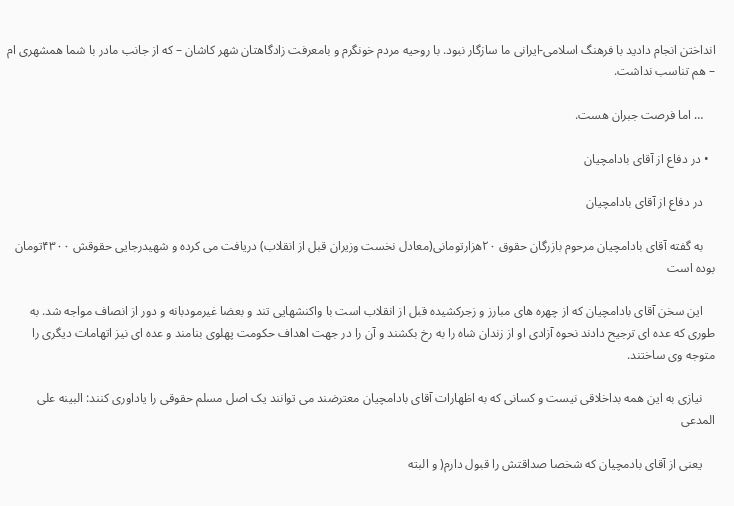انداختن انجام دادید با فرهنگ اسلامی-ایرانی ما سازگار نبود. با روحیه مردم خونگرم و بامعرفت زادگاهتان شهر کاشان – که از جانب مادر با شما همشهری ام – هم تناسب نداشت.

    … اما فرصت جبران هست.

  • در دفاع از آقای بادامچیان

    در دفاع از آقای بادامچیان

    به گفته آقای بادامچیان مرحوم بازرگان حقوق ۲۰هزارتومانی(معادل نخست وزیران قبل از انقلاب) دریافت می کرده و شهیدرجایی حقوقش ۴۳۰۰تومان بوده است

    این سخن آقای بادامچیان که از چهره های مبارز و زجرکشیده قبل از انقلاب است با واکنشهایی تند و بعضا غیرمودبانه و دور از انصاف مواجه شد. به طوری که عده ای ترجیح دادند نحوه آزادی او از زندان شاه را به رخ بکشند و آن را در جهت اهداف حکومت پهلوی بنامند و عده ای نیز اتهامات دیگری را متوجه وی ساختند.

    نیازی به این همه بداخلاقی نیست و کسانی که به اظهارات آقای بادامچیان معترضند می توانند یک اصل مسلم حقوقی را یاداوری کنند: البینه علی المدعی

    یعنی از آقای بادمچیان که شخصا صداقتش را قبول دارم( و البته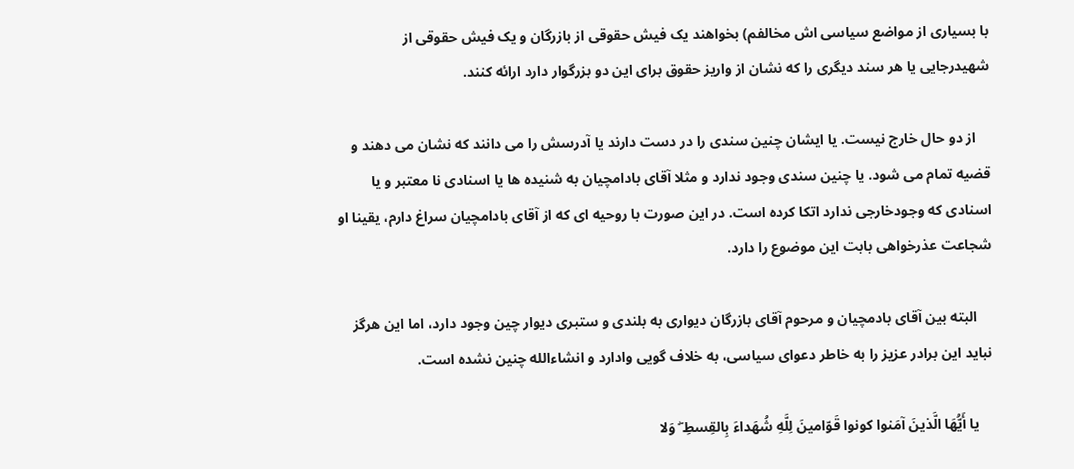با بسیاری از مواضع سیاسی اش مخالفم) بخواهند یک فیش حقوقی از بازرگان و یک فیش حقوقی از شهیدرجایی یا هر سند دیگری را که نشان از واریز حقوق برای این دو بزرگوار دارد ارائه کنند.

    از دو حال خارج نیست. یا ایشان چنین سندی را در دست دارند یا آدرسش را می دانند که نشان می دهند و قضیه تمام می شود. یا چنین سندی وجود ندارد و مثلا آقای بادامچیان به شنیده ها یا اسنادی نا معتبر و یا اسنادی که وجودخارجی ندارد اتکا کرده است. در این صورت با روحیه ای که از آقای بادامچیان سراغ دارم، یقینا او شجاعت عذرخواهی بابت این موضوع را دارد.

    البته بین آقای بادمچیان و مرحوم آقای بازرگان دیواری به بلندی و ستبری دیوار چین وجود دارد، اما این هرگز نباید این برادر عزیز را به خاطر دعوای سیاسی، به خلاف گویی وادارد و انشاءالله چنین نشده است.

    یا أَیُّهَا الَّذینَ آمَنوا کونوا قَوّامینَ لِلَّهِ شُهَداءَ بِالقِسطِ ۖ وَلا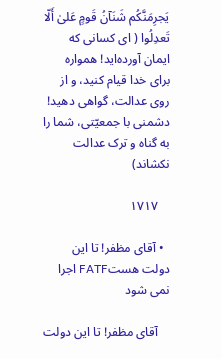یَجرِمَنَّکُم شَنَآنُ قَومٍ عَلیٰ أَلّا تَعدِلُوا ( ای کسانی که ایمان آورده‌اید! همواره برای خدا قیام کنید، و از روی عدالت، گواهی دهید! دشمنی با جمعیّتی، شما را به گناه و ترک عدالت نکشاند)

    ۱۷۱۷

  • آقای مظفر! تا این دولت هستFATF اجرا نمی شود

    آقای مظفر! تا این دولت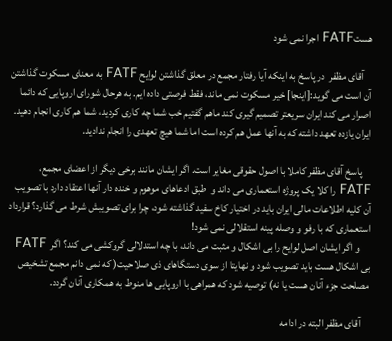هستFATF اجرا نمی شود

    آقای مظفر  در پاسخ به اینکه آیا رفتار مجمع در معلق گذاشتن لوایح FATF به معنای مسکوت گذاشتن آن است می گوید:[اینجا] خیر مسکوت نمی ماند، فقط فرصتی داده ایم. به هرحال شورای اروپایی که دائما اصرار می کند ایران سریعتر تصمیم گیری کند ماهم گفتیم خب شما چه کاری کردید، شما هم کاری انجام دهید. ایران یازده تعهد داشته که به آنها عمل هم کرده است اما شما هیچ تعهدی را انجام ندادید.

    پاسخ آقای مظفر کاملا با اصول حقوقی مغایر است. اگر ایشان مانند برخی دیگر از اعضای مجمع، FATF را کلا یک پروژه استعماری می داند و  طبق ادعاهای موهوم و خنده دار آنها اعتقاد دارد با تصویب آن کلیه اطلاعات مالی ایران باید در اختیار کاخ سفید گذاشته شود، چرا برای تصویبش شرط می گذارد؟ قرارداد استعماری که با رفو و وصله پینه استقلالی نمی شود!
     و اگر ایشان اصل لوایح را بی اشکال و مثبت می داند، با چه استدلالی گروکشی می کند؟ اگر  FATF بی اشکال هست باید تصویب شود و نهایتا از سوی دستگاهای ذی صلاحیت( که نمی دانم مجمع تشخیص مصلحت جزء آنان هست یا نه) توصیه شود که همراهی با اروپایی ها منوط به همکاری آنان گردد.

    آقای مظفر البته در ادامه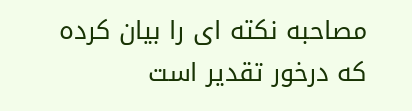مصاحبه نکته ای را بیان کرده که درخور تقدیر است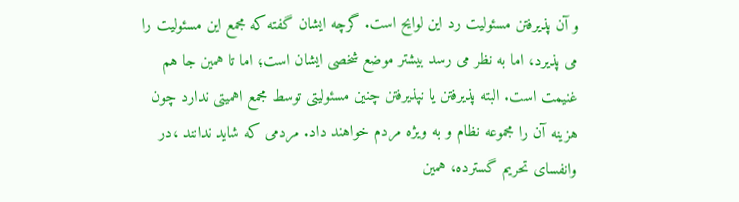و آن پذیرفتن مسئولیت رد این لوایح است. گرچه ایشان گفته که مجمع این مسئولیت را می پذیرد، اما به نظر می رسد بیشتر موضع شخصی ایشان است؛ اما تا همین جا هم غنیمت است. البته پذیرفتن یا نپذیرفتن چنین مسئولیتی توسط مجمع اهمیتی ندارد چون هزینه آن را مجموعه نظام و به ویژه مردم خواهند داد. مردمی که شاید ندانند ،در وانفسای تحریم گسترده، همین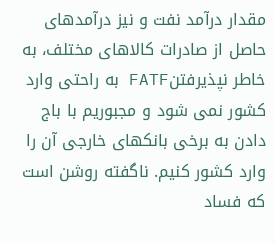مقدار درآمد نفت و نیز درآمدهای حاصل از صادرات کالاهای مختلف، به خاطر نپذیرفتنFATF به راحتی وارد کشور نمی شود و مجبوریم با باج دادن به برخی بانکهای خارجی آن را وارد کشور کنیم. ناگفته روشن است که فساد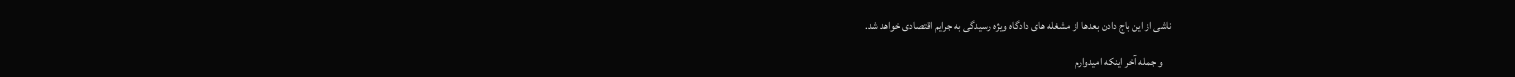ناشی از این باج دادن بعدها از مشغله های دادگاه ویژه رسیدگی به جرایم اقتصادی خواهد شد.

    و جمله آخر اینکه امیدوارم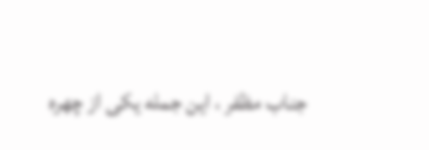جناب مظفر ، این جمله یکی از چهره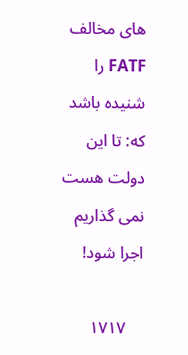های مخالف FATF را شنیده باشد که: تا این دولت هست نمی گذاریم اجرا شود!

    ۱۷۱۷